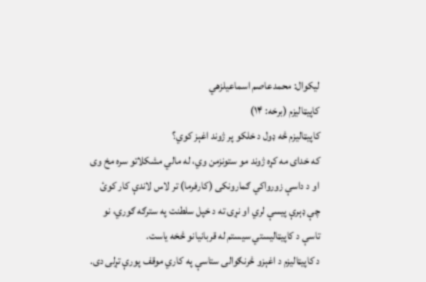لیکوال: محمدعاصم اسماعیلزهي
کاپیټالیزم (برخه: ۱۴)
کاپیټالیزم څه ډول د خلکو پر ژوند اغېز کوي؟
که خدای مه کړه ژوند مو ستونزمن وي، له مالي مشکلاتو سره مخ وی او د داسې زورواکي ګمارونکی (کارفرما) تر لاس لاندې کار کوئ چې ډېرې پیسې لري او نړۍ ته د خپل سلطنت په سترګه ګوري، نو تاسې د کاپیټالیستي سیستم له قربانیانو څخه یاست.
د کاپیټالیزم د اغېزو څرنګوالی ستاسې په کاري موقف پورې تړلی دی.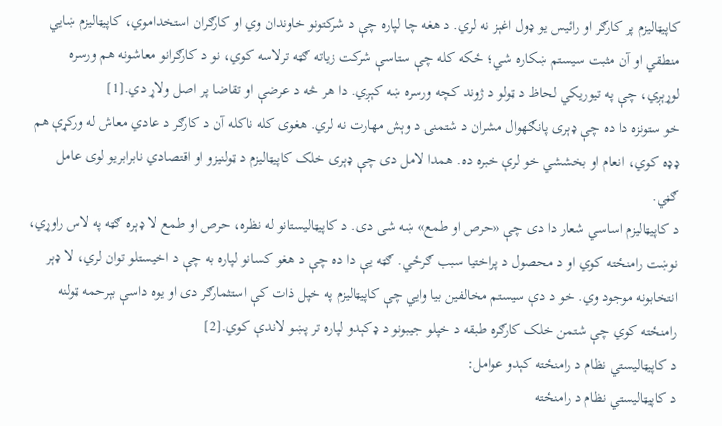کاپیټالیزم پر کارګر او رائیس یو ډول اغېز نه لري. د هغه چا لپاره چې د شرکتونو خاوندان وي او کارګران استخداموي، کاپیټالیزم ښایي منطقي او آن مثبت سیستم ښکاره شي؛ ځکه کله چې ستاسې شرکت زیاته ګټه ترلاسه کوي، نو د کارګرانو معاشونه هم ورسره لوړېږي، چې په تیوریکي لحاظ د ټولو د ژوند کچه ورسره ښه کېږي. دا هر څه د عرضې او تقاضا پر اصل ولاړ دي.[1]
خو ستونزه دا ده چې ډېری پانګهوال مشران د شتمنۍ د وېش مهارت نه لري. هغوی کله ناکله آن د کارګر د عادي معاش له ورکړې هم ډډه کوي، انعام او بخششي خو لرې خبره ده. همدا لامل دی چې ډېری خلک کاپیټالیزم د ټولنیزو او اقتصادي نابرابریو لوی عامل ګڼي.
د کاپیټالیزم اساسي شعار دا دی چې «حرص او طمع» ښه شی دی. د کاپیټالیستانو له نظره، حرص او طمع لا ډېره ګټه په لاس راوړي، نوښت رامنځته کوي او د محصول د پراختیا سبب ګرځي. ګټه یې دا ده چې د هغو کسانو لپاره به چې د اخیستلو توان لري، لا ډېر انتخابونه موجود وي. خو د دې سیستم مخالفین بیا وایي چې کاپیټالیزم په خپل ذات کې استثمارګر دی او یوه داسې بېرحمه ټولنه رامنځته کوي چې شتمن خلک کارګره طبقه د خپلو جیبونو د ډکېدو لپاره تر پښو لاندې کوي.[2]
د کاپیټالیستي نظام د رامنځته کېدو عوامل:
د کاپیټالیستي نظام د رامنځته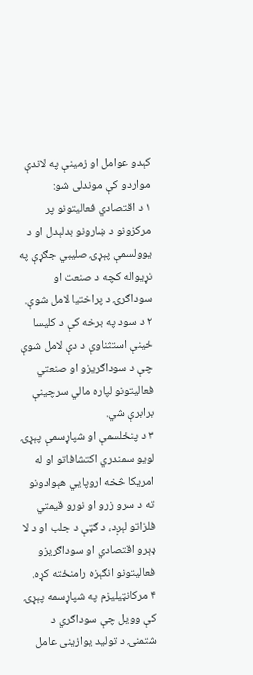کېدو عوامل او زمینې په لاندې مواردو کې موندلی شو:
۱ د اقتصادي فعالیتونو پر مرکزونو د ښارونو بدلېدل او د یوولسمې پېړۍ صلیبي جګړې په نړیواله کچه د صنعت او سوداګرۍ د پراختیا لامل شوې.
۲ د سود په برخه کې د کلیسا ځینې استثناوې د دې لامل شوې چې د سوداګریزو او صنعتي فعالیتونو لپاره مالي سرچینې برابرې شي.
۳ د پنځلسمې او شپاړسمې پېړۍ لویو سمندري اکتشافاتو او له امریکا څخه اروپایي هېوادونو ته د سرو زرو او نورو قیمتي فلزاتو لېږد، د ګټې د جلب او د لا ډېرو اقتصادي او سوداګریزو فعالیتونو انګېزه رامنځته کړه.
۴ مرکانټیلیزم په شپاړسمه پېړۍ کې وویل چې سوداګري د شتمنۍ د تولید یوازینی عامل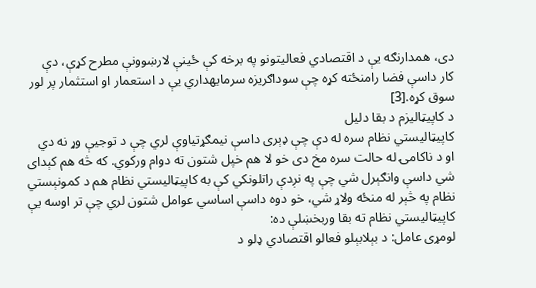دی، همدارنګه یې د اقتصادي فعالیتونو په برخه کې ځینې لارښوونې مطرح کړې، دې کار داسې فضا رامنځته کړه چې سوداګریزه سرمایهداري یې د استعمار او استثمار پر لور سوق کړه.[3]
د کاپیټالیزم د بقا دلیل
کاپیټالیستي نظام سره له دې چې ډېری داسې نیمګړتیاوې لري چې د توجیې وړ نه دي او د ناکامۍ له حالت سره مخ دی خو لا هم خپل شتون ته دوام ورکوي. که څه هم کېدای شي داسې وانګېرل شي چې په نږدې راتلونکي کې به کاپیټالیستي نظام هم د کمونېستي نظام په څېر له منځه ولاړ شي، خو دوه داسې اساسي عوامل شتون لري چې تر اوسه یې کاپیټالیستي نظام ته بقا وربخښلې ده:
لومړی عامل: د بېلابېلو فعالو اقتصادي ډلو د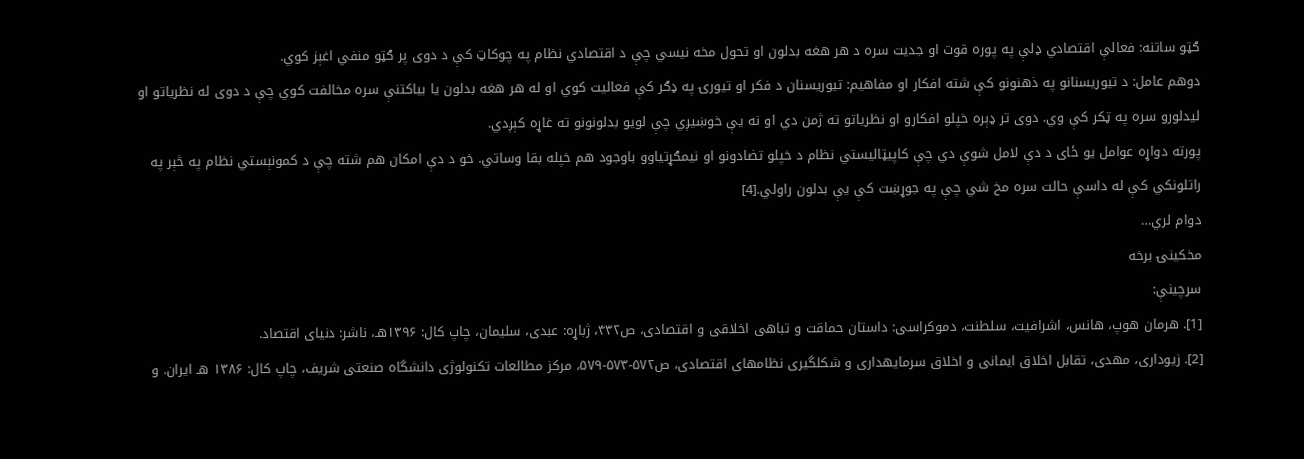ګټو ساتنه: فعالې اقتصادي ډلې په پوره قوت او جدیت سره د هر هغه بدلون او تحول مخه نیسي چې د اقتصادي نظام په چوکاټ کې د دوی پر ګټو منفي اغېز کوي.
دوهم عامل: د تیوریسنانو په ذهنونو کې شته افکار او مفاهیم: تیوریسنان د فکر او تیورۍ په ډګر کې فعالیت کوي او له هر هغه بدلون یا بیاکتنې سره مخالفت کوي چې د دوی له نظریاتو او لیدلورو سره په ټکر کې وي. دوی تر ډېره خپلو افکارو او نظریاتو ته ژمن دي او نه یې خوښیږي چې لویو بدلونونو ته غاړه کېږدي.
پورته دواړه عوامل یو ځای د دې لامل شوې دي چې کاپیټالیستي نظام د خپلو تضادونو او نیمګړتیاوو باوجود هم خپله بقا وساتي. خو د دې امکان هم شته چې د کمونېستي نظام په څېر په راتلونکي کې له داسې حالت سره مخ شي چې په جوړښت کې یې بدلون راولي.[4]
دوام لري…
مخکینۍ برخه
سرچینې:
[1]. هرمان هوپ، هانس، اشرافیت، سلطنت، دموکراسی: داستان حماقت و تباهی اخلاقی و اقتصادی، ص۴۳۲، ژباړه: عبدی، سلیمان، چاپ کال: ۱۳۹۶هـ، ناشر: دنیای اقتصاد.
[2]. زیوداری، مهدی، تقابل اخلاق ایمانی و اخلاق سرمایهداری و شکلگیری نظامهای اقتصادی، ص۵۷۲-۵۷۳-۵۷۹، مرکز مطالعات تکنولوژی دانشگاه صنعتی شریف، چاپ کال: ۱۳۸۶ هـ ایران. و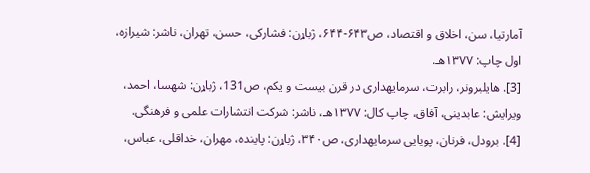آمارتیا، سن، اخلاق و اقتصاد، ص۶۴۳-۶۴۴، ژباړن: فشارکی، حسن، تهران، ناشر: شیرازه، اول چاپ: ۱۳۷۷هـ.
[3]. هایلبرونر، رابرت، سرمایهداری در قرن بیست و یکم، ص131، ژباړن: شهسا، احمد، ویرایش: عابدینی، آفاق، چاپ کال: ۱۳۷۷هـ، ناشر: شرکت انتشارات علمی و فرهنگی.
[4]. برودل، فرنان، پویایی سرمایهداری، ص۳۴۰، ژباړن: پاینده، مهران، خداقلی، عباس،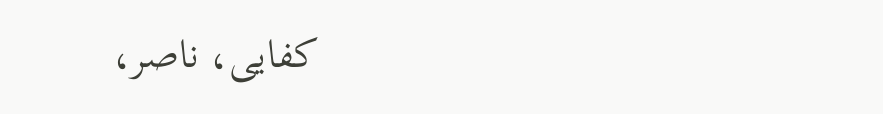کفایی، ناصر،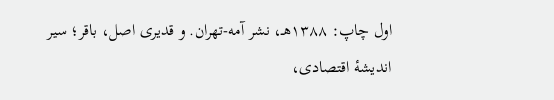اول چاپ: ۱۳۸۸هـ، نشر آمه-تهران. و قدیری اصل، باقر؛ سیر اندیشۀ اقتصادی،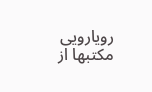رویارویی مکتبها از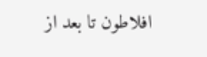افلاطون تا بعد از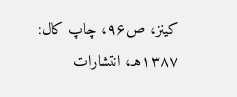کینز، ص۹۶، چاپ کال: ۱۳۸۷هـ، انتشارات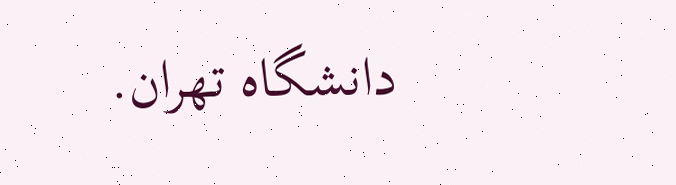دانشگاه تهران.